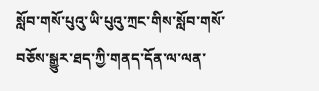སློབ་གསོ་པུའུ་ཡི་པུའུ་ཀྲང་གིས་སློབ་གསོ་བཅོས་སྒྱུར་ཐད་ཀྱི་གནད་དོན་ལ་ལན་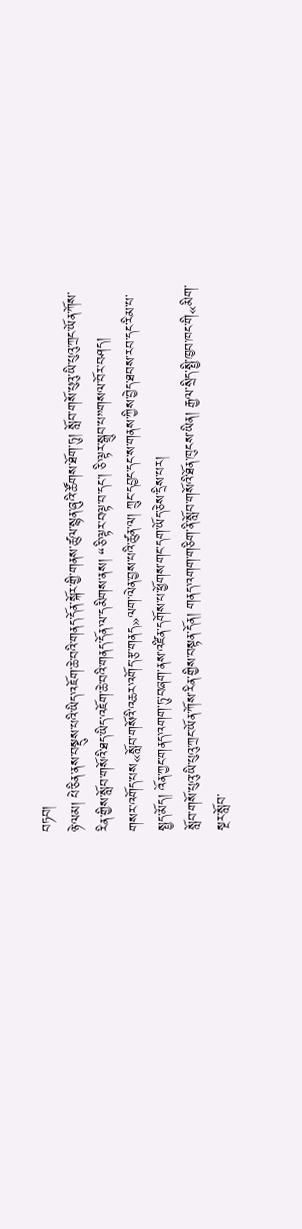བཏབ།
ཉེ་ལམ། པེ་ཅིན་ནས་བསྡུས་པའི་ཡིད་འཇོག་ཆེ་བའི་གནད་དོན་སྐོར་གྱི་གནས་ཚུལ་སྙན་ཞུའི་ཚོགས་ཐོག་ཏུ། སློབ་གསོ་པུའུ་ཡི་པུའུ་ཀྲང་ཡོན་ཀོས་རིན་གྱིས་སློབ་གསོའི་ཐད་ཡིད་འཇོག་ཆེ་བའི་གནད་དོན་ལ་དམིགས་ནས། “ཅི་ལྟར་བལྟ་བ་དང་། ཅི་ལྟར་སྒྲུབ་པ”གསལ་བོར་བཤད།
གསར་འགོད་པས«སློབ་གསོའི་འཆར་འགོད་རྩ་གནད»ལག་ལེན་བྱས་པའི་ཚུན་ལ། ཀྲུང་དབྱང་དང་ས་གནས་ཀྱིས་བྱེད་ཐབས་རབ་དང་རིམ་པ་སྤྱད་མོད། འོན་ཀྱང་གནད་འགག་ཏུ་བཞག་ནས་འཛིན་དགོས་པ་ཕྱོགས་གང་དག་ཡོད་ཅེས་དྲིས་པར།
སློབ་གསོ་པུའུ་ཡི་པུའུ་ཀྲང་ཡོན་ཀོས་རིན་གྱིས་བསྟན་དོན། གནད་འགག་གཅིག་ནི་སློབ་གསོའི་ཐོན་ཁུངས་ཡིན། རྒྱལ་སྲིད་སྤྱི་ཁྱབ་ཁང་གི«མིག་སྔར་སློབ་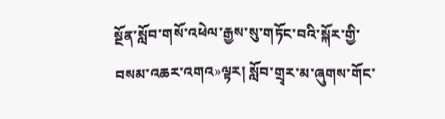སྔོན་སློབ་གསོ་འཕེལ་རྒྱས་སུ་གཏོང་བའི་སྐོར་གྱི་བསམ་འཆར་འགའ»ལྟར། སློབ་གྲྭར་མ་ཞུགས་གོང་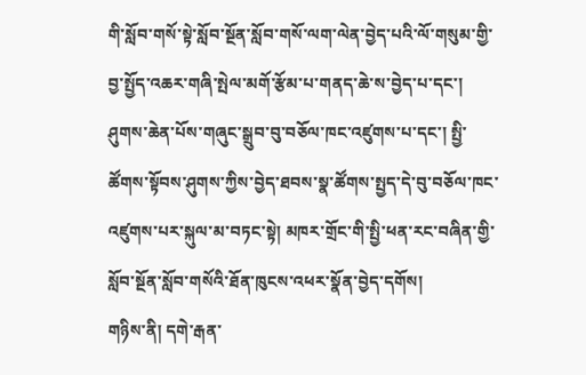གི་སློབ་གསོ་སྟེ་སློབ་སྔོན་སློབ་གསོ་ལག་ལེན་བྱེད་པའི་ལོ་གསུམ་གྱི་བྱ་སྤྱོད་འཆར་གཞི་སྤེལ་མགོ་རྩོམ་པ་གནད་ཆེ་ས་བྱེད་པ་དང་། ཤུགས་ཆེན་པོས་གཞུང་སྒྲུབ་བུ་བཅོལ་ཁང་འཛུགས་པ་དང་། སྤྱི་ཚོགས་སྟོབས་ཤུགས་ཀྱིས་བྱེད་ཐབས་སྣ་ཚོགས་སྤྱད་དེ་བུ་བཅོལ་ཁང་འཛུགས་པར་སྐུལ་མ་བཏང་སྟེ། མཁར་གྲོང་གི་སྤྱི་ཕན་རང་བཞིན་གྱི་སློབ་སྔོན་སློབ་གསོའི་ཐོན་ཁུངས་འཕར་སྣོན་བྱེད་དགོས།
གཉིས་ནི། དགེ་རྒན་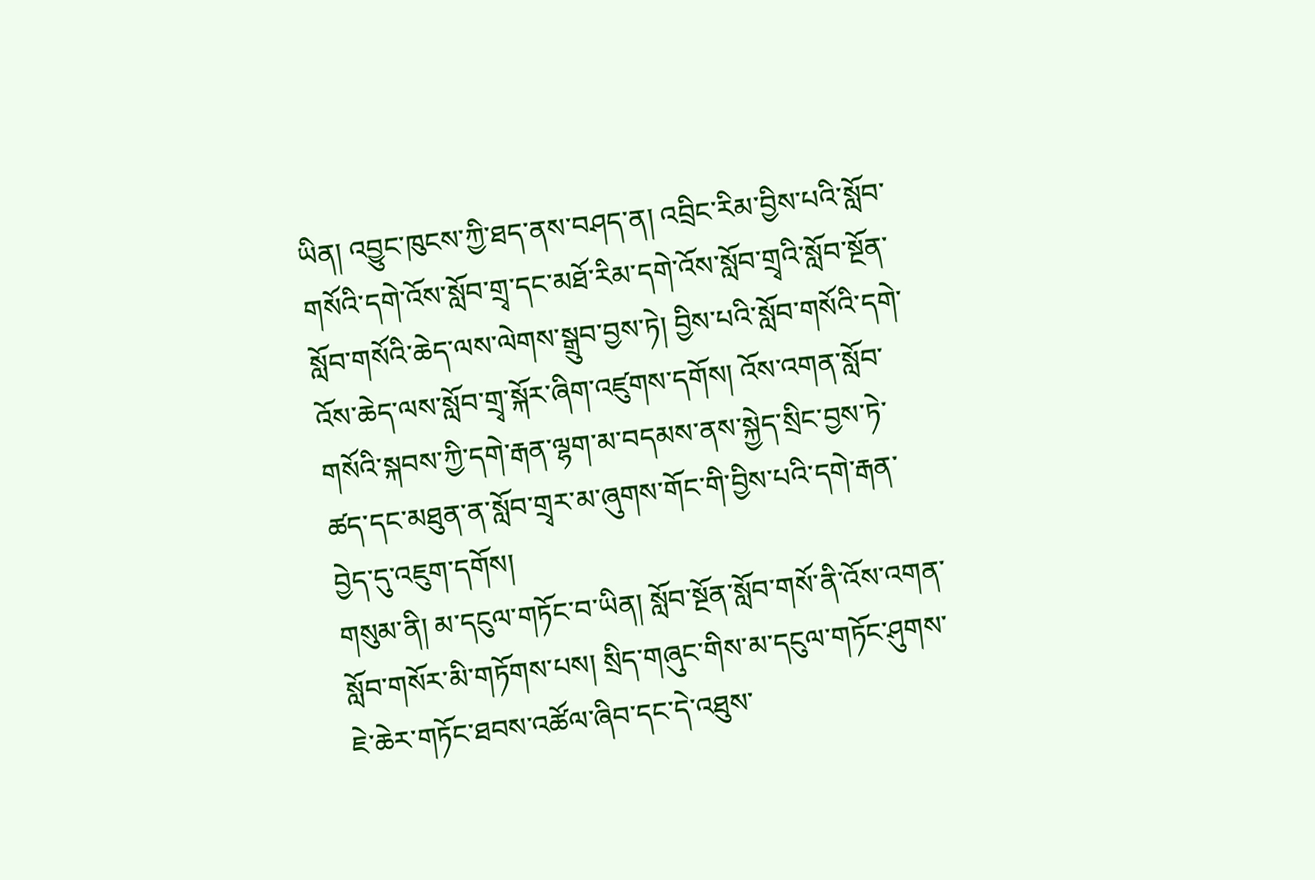ཡིན། འབྱུང་ཁུངས་ཀྱི་ཐད་ནས་བཤད་ན། འབྲིང་རིམ་བྱིས་པའི་སློབ་གསོའི་དགེ་འོས་སློབ་གྲྭ་དང་མཐོ་རིམ་དགེ་འོས་སློབ་གྲྭའི་སློབ་སྔོན་སློབ་གསོའི་ཆེད་ལས་ལེགས་སྒྲུབ་བྱས་ཏེ། བྱིས་པའི་སློབ་གསོའི་དགེ་འོས་ཆེད་ལས་སློབ་གྲྭ་སྐོར་ཞིག་འཛུགས་དགོས། འོས་འགན་སློབ་གསོའི་སྐབས་ཀྱི་དགེ་རྒན་ལྷག་མ་བདམས་ནས་སྐྱེད་སྲིང་བྱས་ཏེ་ཚད་དང་མཐུན་ན་སློབ་གྲྭར་མ་ཞུགས་གོང་གི་བྱིས་པའི་དགེ་རྒན་བྱེད་དུ་འཇུག་དགོས།
གསུམ་ནི། མ་དངུལ་གཏོང་བ་ཡིན། སློབ་སྔོན་སློབ་གསོ་ནི་འོས་འགན་སློབ་གསོར་མི་གཏོགས་པས། སྲིད་གཞུང་གིས་མ་དངུལ་གཏོང་ཤུགས་ཇེ་ཆེར་གཏོང་ཐབས་འཚོལ་ཞིབ་དང་དེ་འཐུས་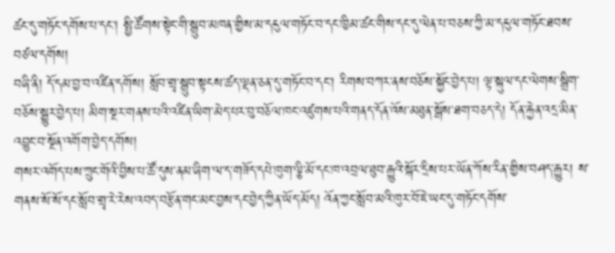ཚང་དུ་གཏོང་དགོས་པ་དང་། སྤྱི་ཚོགས་སྟེང་གི་སྒྲུབ་མཁན་གྱིས་མ་དངུལ་གཏོང་བ་དང་ཁྱིམ་ཚང་གིས་དང་དུ་ལེན་པ་བཅས་ཀྱི་མ་དངུལ་གཏོང་ཐབས་བཙལ་དགོས།
བཞི་ནི། དོ་དམ་བྱ་བ་འཛིན་དགོས། སློབ་གྲྭ་སྒྲུབ་སྟངས་ཚད་ལྡན་ཅན་དུ་གཏོང་བ་དང་། རིགས་བཀར་ནས་བཅོས་སྐྱོང་བྱེད་པ། ལྟ་སྐུལ་དང་ལེགས་སྒྲིག་བཅོས་སྒྱུར་བྱེད་པ། མིག་སྔར་གནས་པའི་འཛིན་ཡིག་མེད་པར་བུ་བཅོལ་ཁང་འཛུགས་པའི་གནད་དོན་འོས་མཐུན་སྒོས་ཐག་བཅད་དེ། དོན་རྐྱེན་འདྲ་མིན་འབྱུང་བ་སྔོན་འགོག་བྱེད་དགོས།
གསར་འགོད་པས་ཀྲུང་གོའི་བྱིས་པ་ཚོ་དུས་ནམ་ཞིག་ལ་ད་གཟོད་དཔེ་ཁུག་ལྕི་མོ་དང་ཁ་འབྲལ་ཐུབ་རྒྱུའི་སྐོར་དྲིས་པར་ཡོན་ཀོས་རིན་གྱིས་བཤད་རྒྱུར། ས་གནས་སོ་སོ་དང་སློབ་གྲྭ་རེ་རེས་འབད་བརྩོན་གང་མང་བྱས་དང་བྱེད་ཀྱིན་ཡོད་མོད། འོན་ཀྱང་སློབ་མའི་ཁུར་བོ་ཇེ་ཡང་དུ་གཏོང་དགོས་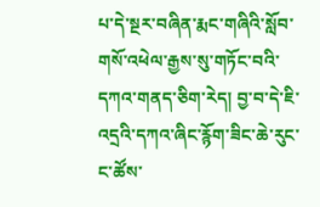པ་དེ་སྔར་བཞིན་རྨང་གཞིའི་སློབ་གསོ་འཕེལ་རྒྱས་སུ་གཏོང་བའི་དཀའ་གནད་ཅིག་རེད། བྱ་བ་དེ་ཇི་འདྲའི་དཀའ་ཞིང་རྙོག་ཟིང་ཆེ་རུང་ང་ཚོས་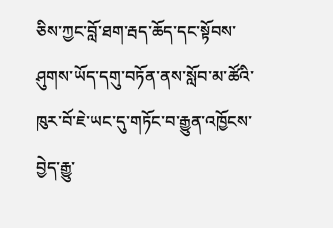ཅིས་ཀྱང་བློ་ཐག་རྦད་ཆོད་དང་སྟོབས་ཤུགས་ཡོད་དགུ་བཏོན་ནས་སློབ་མ་ཚོའི་ཁུར་བོ་ཇེ་ཡང་དུ་གཏོང་བ་རྒྱུན་འཁྱོངས་བྱེད་རྒྱུ་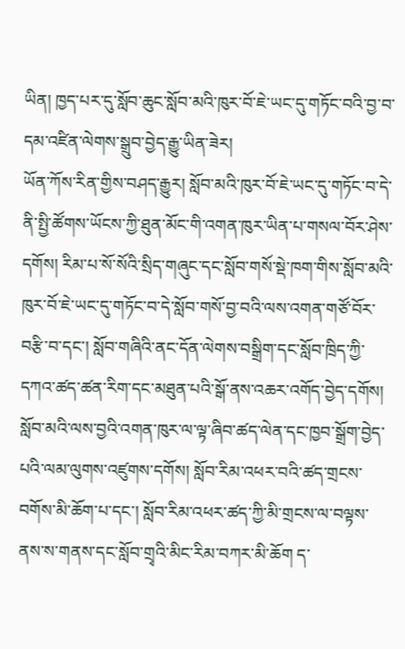ཡིན། ཁྱད་པར་དུ་སློབ་ཆུང་སློབ་མའི་ཁུར་བོ་ཇེ་ཡང་དུ་གཏོང་བའི་བྱ་བ་དམ་འཛིན་ལེགས་སྒྲུབ་བྱེད་རྒྱུ་ཡིན་ཟེར།
ཡོན་ཀོས་རིན་གྱིས་བཤད་རྒྱུར། སློབ་མའི་ཁུར་བོ་ཇེ་ཡང་དུ་གཏོང་བ་དེ་ནི་སྤྱི་ཚོགས་ཡོངས་ཀྱི་ཐུན་མོང་གི་འགན་ཁུར་ཡིན་པ་གསལ་བོར་ཤེས་དགོས། རིམ་པ་སོ་སོའི་སྲིད་གཞུང་དང་སློབ་གསོ་སྡེ་ཁག་གིས་སློབ་མའི་ཁུར་བོ་ཇེ་ཡང་དུ་གཏོང་བ་དེ་སློབ་གསོ་བྱ་བའི་ལས་འགན་གཙོ་བོར་བརྩི་བ་དང་། སློབ་གཞིའི་ནང་དོན་ལེགས་བསྒྲིག་དང་སློབ་ཁྲིད་ཀྱི་དཀའ་ཚད་ཚན་རིག་དང་མཐུན་པའི་སྒོ་ནས་འཆར་འགོད་བྱེད་དགོས། སློབ་མའི་ལས་བྱའི་འགན་ཁུར་ལ་ལྟ་ཞིབ་ཚད་ལེན་དང་ཁྱབ་སྒྲོག་བྱེད་པའི་ལམ་ལུགས་འཛུགས་དགོས། སློབ་རིམ་འཕར་བའི་ཚད་གྲངས་བགོས་མི་ཆོག་པ་དང་། སློབ་རིམ་འཕར་ཚད་ཀྱི་མི་གྲངས་ལ་བལྟས་ནས་ས་གནས་དང་སློབ་གྲྭའི་མིང་རིམ་བཀར་མི་ཆོག ད་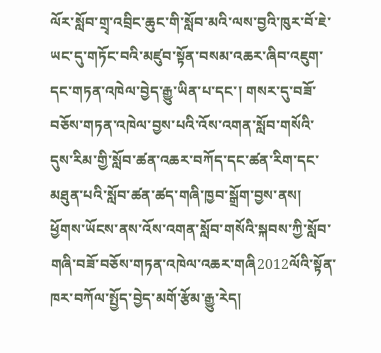ལོར་སློབ་གྲྭ་འབྲིང་ཆུང་གི་སློབ་མའི་ལས་བྱའི་ཁུར་བོ་ཇེ་ཡང་དུ་གཏོང་བའི་མཛུབ་སྟོན་བསམ་འཆར་ཞིབ་འཇུག་དང་གཏན་འཁེལ་བྱེད་རྒྱུ་ཡིན་པ་དང་། གསར་དུ་བཟོ་བཅོས་གཏན་འཁེལ་བྱས་པའི་འོས་འགན་སློབ་གསོའི་དུས་རིམ་གྱི་སློབ་ཚན་འཆར་བཀོད་དང་ཚན་རིག་དང་མཐུན་པའི་སློབ་ཚན་ཚད་གཞི་ཁྱབ་སྒྲོག་བྱས་ནས། ཕྱོགས་ཡོངས་ནས་འོས་འགན་སློབ་གསོའི་སྐབས་ཀྱི་སློབ་གཞི་བཟོ་བཅོས་གཏན་འཁེལ་འཆར་གཞི2012ལོའི་སྟོན་ཁར་བཀོལ་སྤྱོད་བྱེད་མགོ་རྩོམ་རྒྱུ་རེད།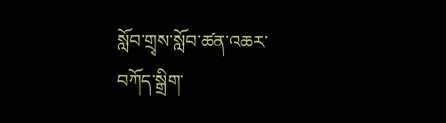སློབ་གྲྭས་སློབ་ཚན་འཆར་བཀོད་སྒྲིག་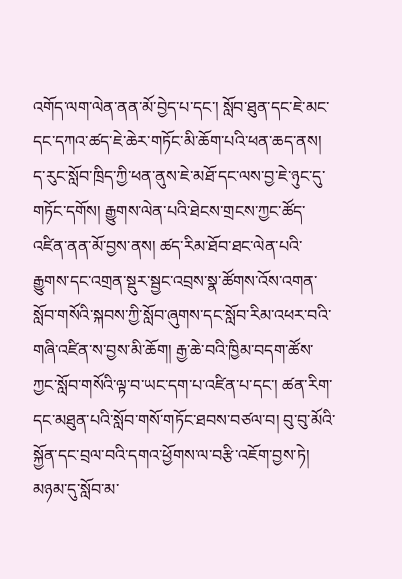འགོད་ལག་ལེན་ནན་མོ་བྱེད་པ་དང་། སློབ་ཐུན་དང་ཇེ་མང་དང་དཀའ་ཚད་ཇེ་ཆེར་གཏོང་མི་ཆོག་པའི་ཕན་ཆད་ནས། ད་རུང་སློབ་ཁྲིད་ཀྱི་ཕན་ནུས་ཇེ་མཐོ་དང་ལས་བྱ་ཇེ་ཉུང་དུ་གཏོང་དགོས། རྒྱུགས་ལེན་པའི་ཐེངས་གྲངས་ཀྱང་ཚོད་འཛིན་ནན་མོ་བྱས་ནས། ཚད་རིམ་ཐོབ་ཐང་ལེན་པའི་རྒྱུགས་དང་འགྲན་སྡུར་སྦྱང་འབྲས་སྣ་ཚོགས་འོས་འགན་སློབ་གསོའི་སྐབས་ཀྱི་སློབ་ཞུགས་དང་སློབ་རིམ་འཕར་བའི་གཞི་འཛིན་ས་བྱས་མི་ཆོག། རྒྱ་ཆེ་བའི་ཁྱིམ་བདག་ཚོས་ཀྱང་སློབ་གསོའི་ལྟ་བ་ཡང་དག་པ་འཛིན་པ་དང་། ཚན་རིག་དང་མཐུན་པའི་སློབ་གསོ་གཏོང་ཐབས་བཙལ་བ། བུ་བུ་མོའི་སྐྱོན་དང་བྲལ་བའི་དགའ་ཕྱོགས་ལ་བརྩི་འཇོག་བྱས་ཏེ། མཉམ་དུ་སློབ་མ་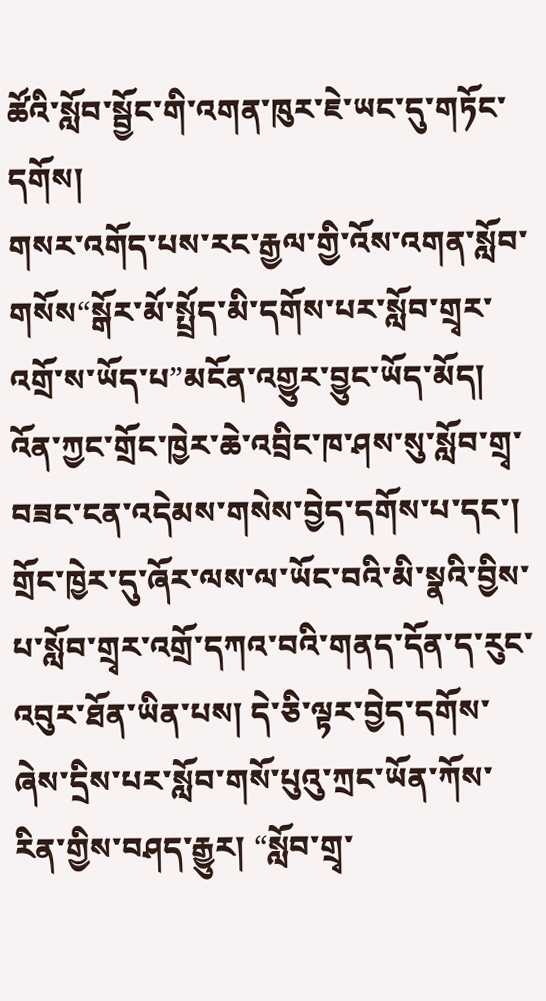ཚོའི་སློབ་སྦྱོང་གི་འགན་ཁུར་ཇེ་ཡང་དུ་གཏོང་དགོས།
གསར་འགོད་པས་རང་རྒྱལ་གྱི་འོས་འགན་སློབ་གསོས“སྒོར་མོ་སྤྲོད་མི་དགོས་པར་སློབ་གྲྭར་འགྲོ་ས་ཡོད་པ”མངོན་འགྱུར་བྱུང་ཡོད་མོད། འོན་ཀྱང་གྲོང་ཁྱེར་ཆེ་འབྲིང་ཁ་ཤས་སུ་སློབ་གྲྭ་བཟང་ངན་འདེམས་གསེས་བྱེད་དགོས་པ་དང་། གྲོང་ཁྱེར་དུ་ཞོར་ལས་ལ་ཡོང་བའི་མི་སྣའི་བྱིས་པ་སློབ་གྲྭར་འགྲོ་དཀའ་བའི་གནད་དོན་ད་རུང་འབུར་ཐོན་ཡིན་པས། དེ་ཅི་ལྟར་བྱེད་དགོས་ཞེས་དྲིས་པར་སློབ་གསོ་པུའུ་ཀྲང་ཡོན་ཀོས་རིན་གྱིས་བཤད་རྒྱུར། “སློབ་གྲྭ་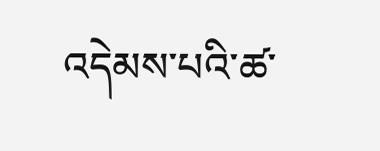འདེམས་པའི་ཚ་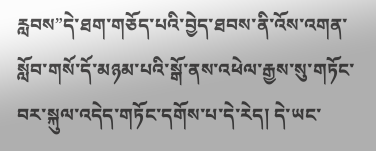རླབས”དེ་ཐག་གཅོད་པའི་བྱེད་ཐབས་ནི་འོས་འགན་སློབ་གསོ་དོ་མཉམ་པའི་སྒོ་ནས་འཕེལ་རྒྱས་སུ་གཏོང་བར་སྐུལ་འདེད་གཏོང་དགོས་པ་དེ་རེད། དེ་ཡང་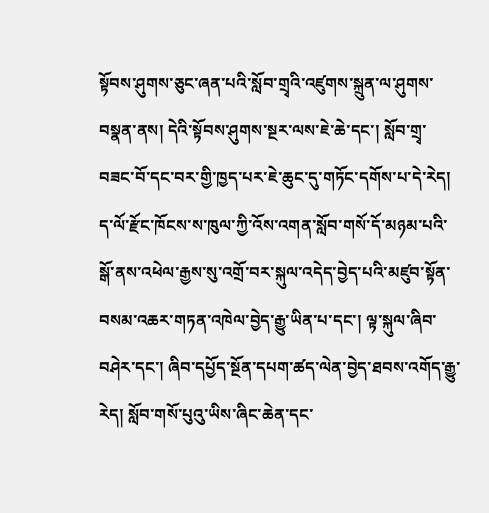སྟོབས་ཤུགས་ཅུང་ཞན་པའི་སློབ་གྲྭའི་འཛུགས་སྐྲུན་ལ་ཤུགས་བསྣན་ནས། དེའི་སྟོབས་ཤུགས་སྔར་ལས་ཇེ་ཆེ་དང་། སློབ་གྲྭ་བཟང་བོ་དང་བར་གྱི་ཁྱད་པར་ཇེ་ཆུང་དུ་གཏོང་དགོས་པ་དེ་རེད། ད་ལོ་རྫོང་ཁོངས་ས་ཁུལ་ཀྱི་འོས་འགན་སློབ་གསོ་དོ་མཉམ་པའི་སྒོ་ནས་འཕེལ་རྒྱས་སུ་འགྲོ་བར་སྐུལ་འདེད་བྱེད་པའི་མཛུབ་སྟོན་བསམ་འཆར་གཏན་འཁེལ་བྱེད་རྒྱུ་ཡིན་པ་དང་། ལྟ་སྐུལ་ཞིབ་བཤེར་དང་། ཞིབ་དཔྱོད་སྔོན་དཔག་ཚད་ལེན་བྱེད་ཐབས་འགོད་རྒྱུ་རེད། སློབ་གསོ་པུའུ་ཡིས་ཞིང་ཆེན་དང་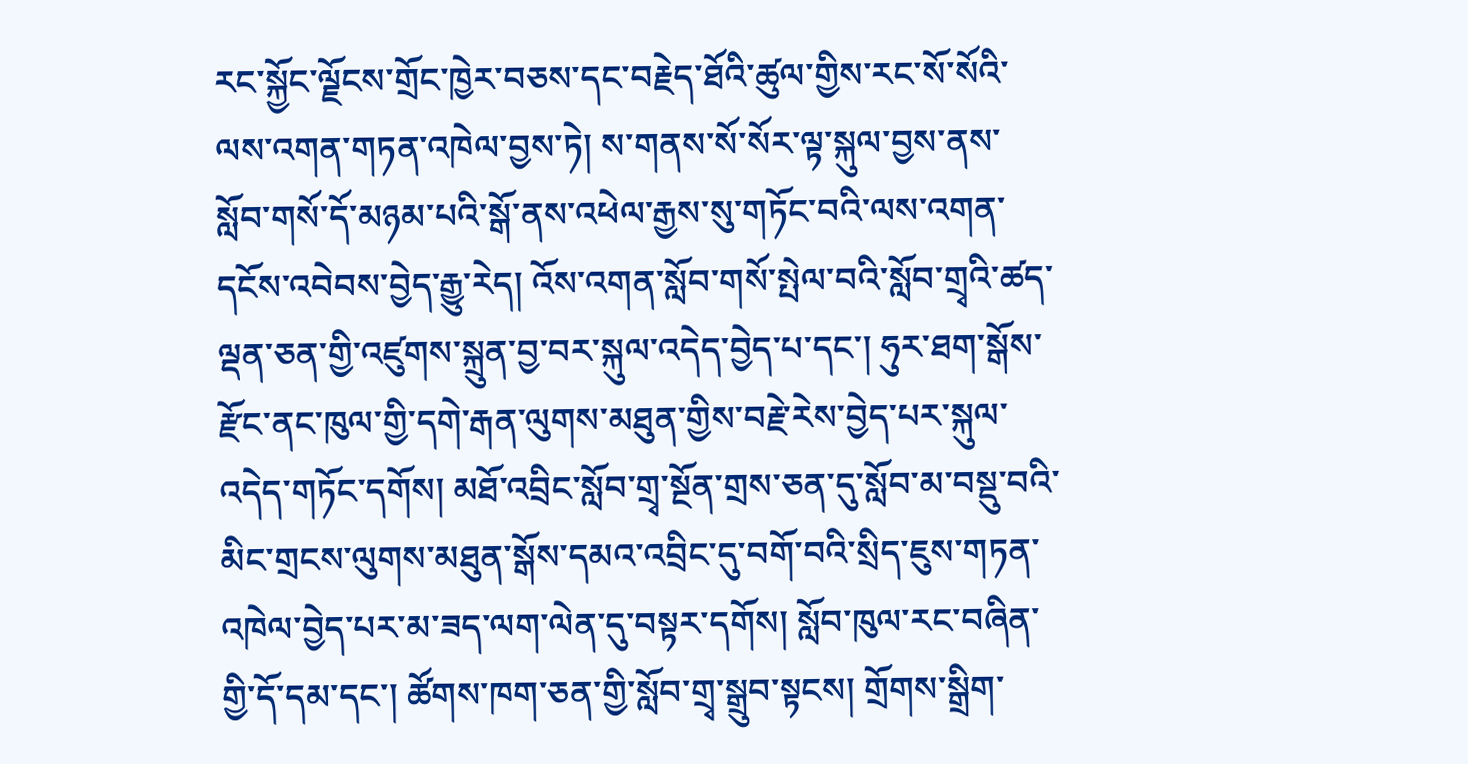རང་སྐྱོང་ལྗོངས་གྲོང་ཁྱེར་བཅས་དང་བརྗེད་ཐོའི་ཚུལ་གྱིས་རང་སོ་སོའི་ལས་འགན་གཏན་འཁེལ་བྱས་ཏེ། ས་གནས་སོ་སོར་ལྟ་སྐུལ་བྱས་ནས་སློབ་གསོ་དོ་མཉམ་པའི་སྒོ་ནས་འཕེལ་རྒྱས་སུ་གཏོང་བའི་ལས་འགན་དངོས་འབེབས་བྱེད་རྒྱུ་རེད། འོས་འགན་སློབ་གསོ་སྤེལ་བའི་སློབ་གྲྭའི་ཚད་ལྡན་ཅན་གྱི་འཛུགས་སྐྲུན་བྱ་བར་སྐུལ་འདེད་བྱེད་པ་དང་། ཧུར་ཐག་སྒོས་རྫོང་ནང་ཁུལ་གྱི་དགེ་རྒན་ལུགས་མཐུན་གྱིས་བརྗེ་རེས་བྱེད་པར་སྐུལ་འདེད་གཏོང་དགོས། མཐོ་འབྲིང་སློབ་གྲྭ་སྔོན་གྲས་ཅན་དུ་སློབ་མ་བསྡུ་བའི་མིང་གྲངས་ལུགས་མཐུན་སྒོས་དམའ་འབྲིང་དུ་བགོ་བའི་སྲིད་ཇུས་གཏན་འཁེལ་བྱེད་པར་མ་ཟད་ལག་ལེན་དུ་བསྟར་དགོས། སློབ་ཁུལ་རང་བཞིན་གྱི་དོ་དམ་དང་། ཚོགས་ཁག་ཅན་གྱི་སློབ་གྲྭ་སྒྲུབ་སྟངས། གྲོགས་སྒྲིག་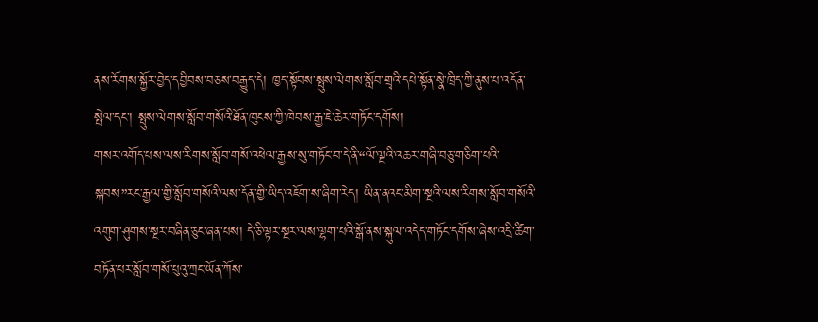ནས་རོགས་སྐྱོར་བྱེད་དབྱིབས་བཅས་བརྒྱུད་དེ། ཁྱད་སྟོབས་སྤུས་ལེགས་སློབ་གྲྭའི་དཔེ་སྟོན་སྣེ་ཁྲིད་ཀྱི་ནུས་པ་འདོན་སྤེལ་དང་། སྤུས་ལེགས་སློབ་གསོའི་ཐོན་ཁུངས་ཀྱི་ཁེབས་རྒྱ་ཇེ་ཆེར་གཏོང་དགོས།
གསར་འགོད་པས་ལས་རིགས་སློབ་གསོ་འཕེལ་རྒྱས་སུ་གཏོང་བ་དེ་ནི་“ལོ་ལྔའི་འཆར་གཞི་བཅུ་གཅིག་པའི་སྐབས”རང་རྒྱལ་གྱི་སློབ་གསོའི་ལས་དོན་གྱི་ཡིད་འཇོག་ས་ཞིག་རེད། ཡིན་ནའང་མིག་སྔའི་ལས་རིགས་སློབ་གསོའི་འགུག་ཤུགས་སྔར་བཞིན་ཅུང་ཞན་པས། དེ་ཅི་ལྟར་སྔར་ལས་ལྷག་པའི་སྒོ་ནས་སྐུལ་འདེད་གཏོང་དགོས་ཞེས་འདྲི་ཚིག་བཏོན་པར་སློབ་གསོ་པུའུ་ཀྲང་ཡོན་ཀོས་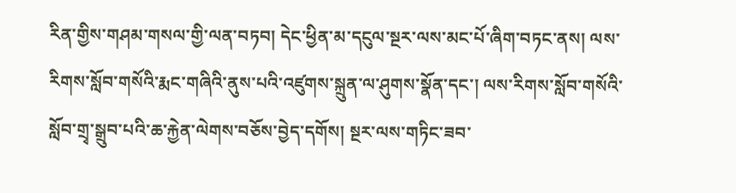རིན་གྱིས་གཤམ་གསལ་གྱི་ལན་བཏབ། དེང་ཕྱིན་མ་དངུལ་སྔར་ལས་མང་པོ་ཞིག་བཏང་ནས། ལས་རིགས་སློབ་གསོའི་རྨང་གཞིའི་ནུས་པའི་འཛུགས་སྐྲུན་ལ་ཤུགས་སྣོན་དང་། ལས་རིགས་སློབ་གསོའི་སློབ་གྲྭ་སྒྲུབ་པའི་ཆ་རྐྱེན་ལེགས་བཅོས་བྱེད་དགོས། སྔར་ལས་གཏིང་ཟབ་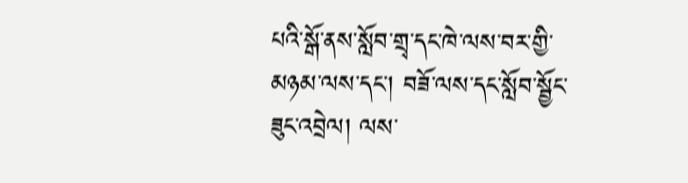པའི་སྒོ་ནས་སློབ་གྲྭ་དང་ཁེ་ལས་བར་གྱི་མཉམ་ལས་དང་། བཟོ་ལས་དང་སློབ་སྦྱོང་ཟུང་འབྲེལ། ལས་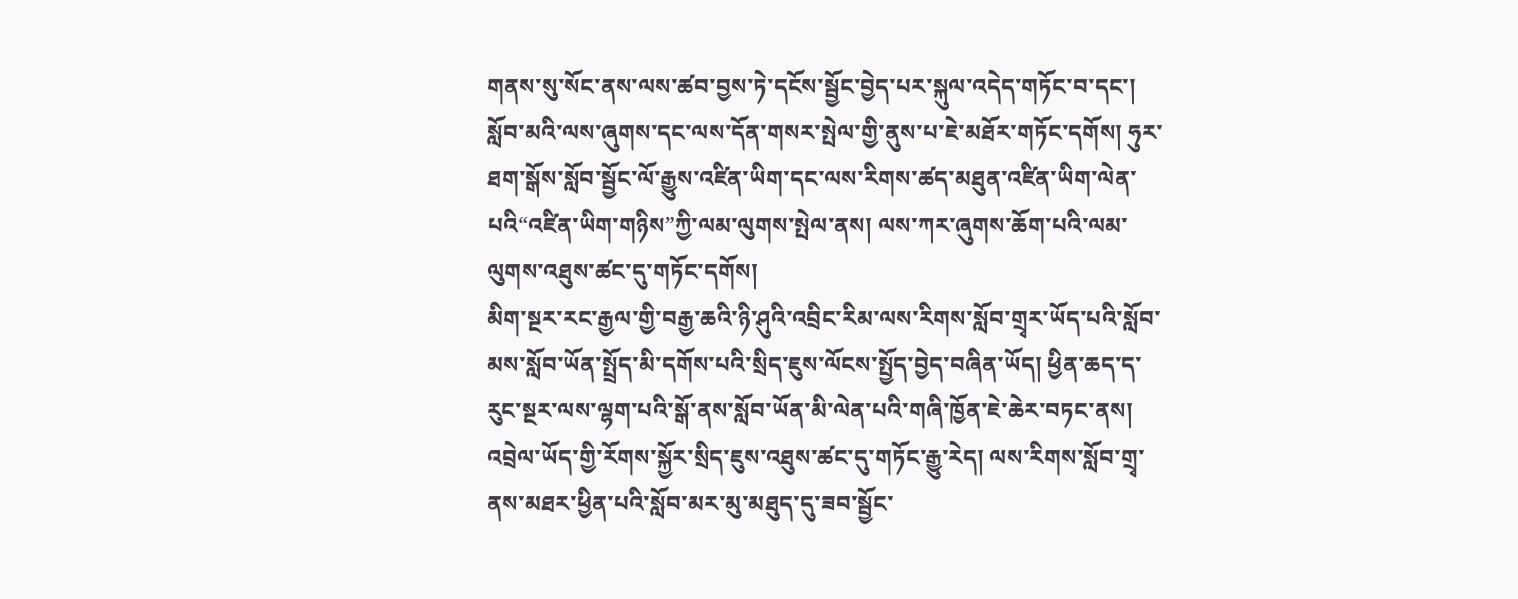གནས་སུ་སོང་ནས་ལས་ཚབ་བྱས་ཏེ་དངོས་སྦྱོང་བྱེད་པར་སྐུལ་འདེད་གཏོང་བ་དང་། སློབ་མའི་ལས་ཞུགས་དང་ལས་དོན་གསར་སྤེལ་གྱི་ནུས་པ་ཇེ་མཐོར་གཏོང་དགོས། ཧུར་ཐག་སྒོས་སློབ་སྦྱོང་ལོ་རྒྱུས་འཛིན་ཡིག་དང་ལས་རིགས་ཚད་མཐུན་འཛིན་ཡིག་ལེན་པའི“འཛིན་ཡིག་གཉིས”ཀྱི་ལམ་ལུགས་སྤེལ་ནས། ལས་ཀར་ཞུགས་ཆོག་པའི་ལམ་ལུགས་འཐུས་ཚང་དུ་གཏོང་དགོས།
མིག་སྔར་རང་རྒྱལ་གྱི་བརྒྱ་ཆའི་ཉི་ཤུའི་འབྲིང་རིམ་ལས་རིགས་སློབ་གྲྭར་ཡོད་པའི་སློབ་མས་སློབ་ཡོན་སྤྲོད་མི་དགོས་པའི་སྲིད་ཇུས་ལོངས་སྤྱོད་བྱེད་བཞིན་ཡོད། ཕྱིན་ཆད་ད་རུང་སྔར་ལས་ལྷག་པའི་སྒོ་ནས་སློབ་ཡོན་མི་ལེན་པའི་གཞི་ཁྱོན་ཇེ་ཆེར་བཏང་ནས། འབྲེལ་ཡོད་གྱི་རོགས་སྐྱོར་སྲིད་ཇུས་འཐུས་ཚང་དུ་གཏོང་རྒྱུ་རེད། ལས་རིགས་སློབ་གྲྭ་ནས་མཐར་ཕྱིན་པའི་སློབ་མར་མུ་མཐུད་དུ་ཟབ་སྦྱོང་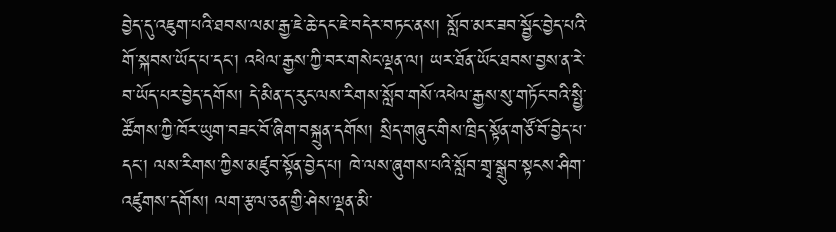བྱེད་དུ་འཇུག་པའི་ཐབས་ལམ་རྒྱ་ཇེ་ཆེ་དང་ཇེ་བདེར་བཏང་ནས། སློབ་མར་ཟབ་སྦྱོང་བྱེད་པའི་གོ་སྐབས་ཡོད་པ་དང་། འཕེལ་རྒྱས་ཀྱི་བར་གསེང་ལྡན་ལ། ཡར་ཐོན་ཡོང་ཐབས་བྱས་ན་རེ་བ་ཡོད་པར་བྱེད་དགོས། དེ་མིན་ད་རུང་ལས་རིགས་སློབ་གསོ་འཕེལ་རྒྱས་སུ་གཏོང་བའི་སྤྱི་ཚོགས་ཀྱི་ཁོར་ཡུག་བཟང་བོ་ཞིག་བསྐྲུན་དགོས། སྲིད་གཞུང་གིས་ཁྲིད་སྟོན་གཙོ་བོ་བྱེད་པ་དང་། ལས་རིགས་ཀྱིས་མཛུབ་སྟོན་བྱེད་པ། ཁེ་ལས་ཞུགས་པའི་སློབ་གྲྭ་སྒྲུབ་སྟངས་ཤིག་འཛུགས་དགོས། ལག་རྩལ་ཅན་གྱི་ཤེས་ལྡན་མི་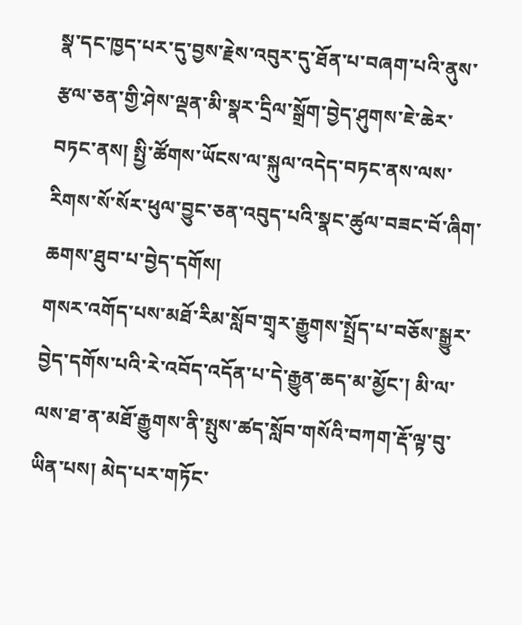སྣ་དང་ཁྱད་པར་དུ་བྱས་རྗེས་འབུར་དུ་ཐོན་པ་བཞག་པའི་ནུས་རྩལ་ཅན་གྱི་ཤེས་ལྡན་མི་སྣར་དྲིལ་སྒྲོག་བྱེད་ཤུགས་ཇེ་ཆེར་བཏང་ནས། སྤྱི་ཚོགས་ཡོངས་ལ་སྐུལ་འདེད་བཏང་ནས་ལས་རིགས་སོ་སོར་ཕུལ་བྱུང་ཅན་འབུད་པའི་སྣང་ཚུལ་བཟང་བོ་ཞིག་ཆགས་ཐུབ་པ་བྱེད་དགོས།
གསར་འགོད་པས་མཐོ་རིམ་སློབ་གྲྭར་རྒྱུགས་སྤྲོད་པ་བཅོས་སྒྱུར་བྱེད་དགོས་པའི་རེ་འབོད་འདོན་པ་དེ་རྒྱུན་ཆད་མ་མྱོང་། མི་ལ་ལས་ཐ་ན་མཐོ་རྒྱུགས་ནི་སྤུས་ཚད་སློབ་གསོའི་བཀག་རྡོ་ལྟ་བུ་ཡིན་པས། མེད་པར་གཏོང་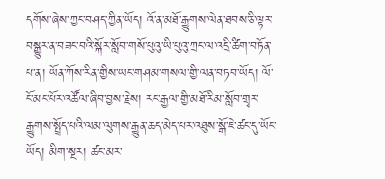དགོས་ཞེས་ཀྱང་བཤད་ཀྱིན་ཡོད། འོ་ན་མཐོ་རྒྱུགས་ལེན་ཐབས་ཅི་ལྟར་བསྒྱུར་ན་བཟང་བའི་སྐོར་སློབ་གསོ་པུའུ་ཡི་པུའུ་ཀྲང་ལ་འདྲི་ཚིག་བཏོན་པ་ན། ཡོན་ཀོས་རིན་གྱིས་ཡང་གཤམ་གསལ་གྱི་ལན་བཏབ་ཡོད། ལོ་ངོ་མང་པོར་འཚོལ་ཞིབ་བྱས་རྗེས། རང་རྒྱལ་གྱི་མཐོ་རིམ་སློབ་གྲྭར་རྒྱུགས་སྤྲོད་པའི་ལམ་ལུགས་རྒྱུན་ཆད་མེད་པར་འཐུས་སྒོ་ཇེ་ཚང་དུ་ཡོང་ཡོད། མིག་སྔར། ཚང་མར་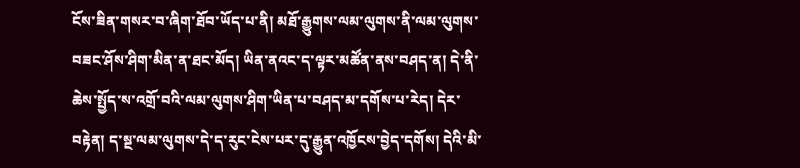ངོས་ཟིན་གསར་བ་ཞིག་ཐོབ་ཡོད་པ་ནི། མཐོ་རྒྱུགས་ལམ་ལུགས་ནི་ལམ་ལུགས་བཟང་ཤོས་ཤིག་མིན་ན་ཐང་མོད། ཡིན་ནའང་ད་ལྟར་མཚོན་ནས་བཤད་ན། དེ་ནི་ཆེས་སྤྱོད་ས་འགྲོ་བའི་ལམ་ལུགས་ཤིག་ཡིན་པ་བཤད་མ་དགོས་པ་རེད། དེར་བརྟེན། ད་སྔ་ལམ་ལུགས་དེ་ད་རུང་ངེས་པར་དུ་རྒྱུན་འཁྱོངས་བྱེད་དགོས། དེའི་མི་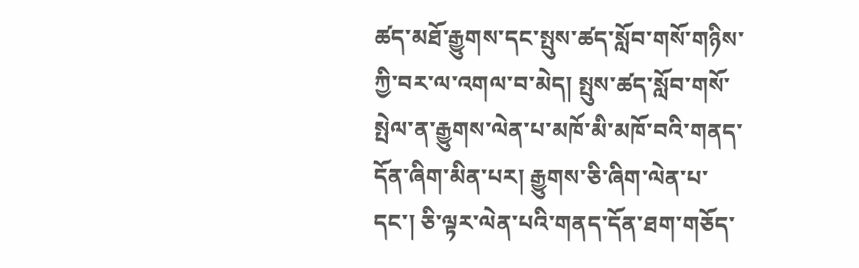ཚད་མཐོ་རྒྱུགས་དང་སྤུས་ཚད་སློབ་གསོ་གཉིས་ཀྱི་བར་ལ་འགལ་བ་མེད། སྤུས་ཚད་སློབ་གསོ་སྤེལ་ན་རྒྱུགས་ལེན་པ་མཁོ་མི་མཁོ་བའི་གནད་དོན་ཞིག་མིན་པར། རྒྱུགས་ཅི་ཞིག་ལེན་པ་དང་། ཅི་ལྟར་ལེན་པའི་གནད་དོན་ཐག་གཅོད་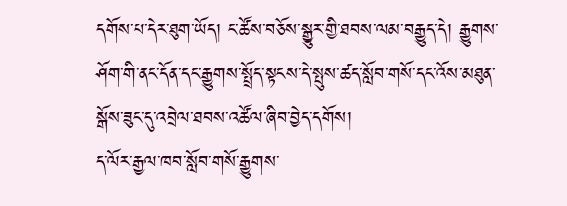དགོས་པ་དེར་ཐུག་ཡོད། ང་ཚོས་བཅོས་སྒྱུར་གྱི་ཐབས་ལམ་བརྒྱུད་དེ། རྒྱུགས་ཤོག་གི་ནང་དོན་དང་རྒྱུགས་སྤྲོད་སྟངས་དེ་སྤུས་ཚད་སློབ་གསོ་དང་འོས་མཐུན་སྒོས་ཟུང་དུ་འབྲེལ་ཐབས་འཚོལ་ཞིབ་བྱེད་དགོས།
ད་ལོར་རྒྱལ་ཁབ་སློབ་གསོ་རྒྱུགས་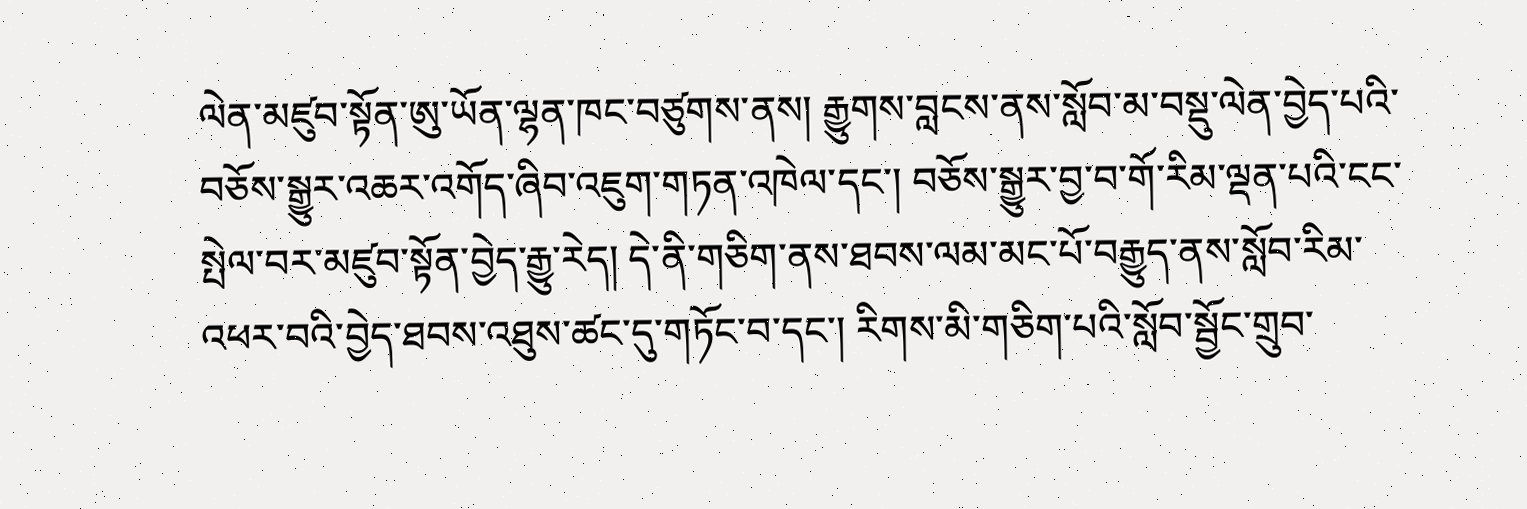ལེན་མཛུབ་སྟོན་ཨུ་ཡོན་ལྷན་ཁང་བཙུགས་ནས། རྒྱུགས་བླངས་ནས་སློབ་མ་བསྡུ་ལེན་བྱེད་པའི་བཅོས་སྒྱུར་འཆར་འགོད་ཞིབ་འཇུག་གཏན་འཁེལ་དང་། བཅོས་སྒྱུར་བྱ་བ་གོ་རིམ་ལྡན་པའི་ངང་སྤེལ་བར་མཛུབ་སྟོན་བྱེད་རྒྱུ་རེད། དེ་ནི་གཅིག་ནས་ཐབས་ལམ་མང་པོ་བརྒྱུད་ནས་སློབ་རིམ་འཕར་བའི་བྱེད་ཐབས་འཐུས་ཚང་དུ་གཏོང་བ་དང་། རིགས་མི་གཅིག་པའི་སློབ་སྦྱོང་གྲུབ་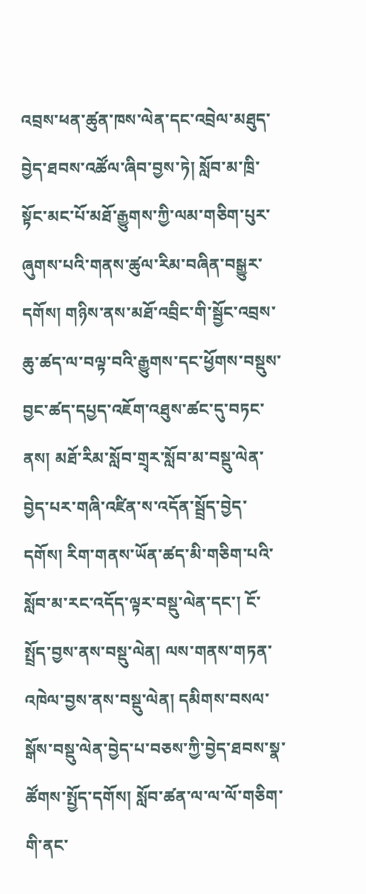འབྲས་ཕན་ཚུན་ཁས་ལེན་དང་འབྲེལ་མཐུད་བྱེད་ཐབས་འཚོལ་ཞིབ་བྱས་ཏེ། སློབ་མ་ཁྲི་སྟོང་མང་པོ་མཐོ་རྒྱུགས་ཀྱི་ལམ་གཅིག་པུར་ཞུགས་པའི་གནས་ཚུལ་རིམ་བཞིན་བསྒྱུར་དགོས། གཉིས་ནས་མཐོ་འབྲིང་གི་སྦྱོང་འབྲས་ཆུ་ཚད་ལ་བལྟ་བའི་རྒྱུགས་དང་ཕྱོགས་བསྡུས་བྱང་ཚད་དཔྱད་འཇོག་འཐུས་ཚང་དུ་བཏང་ནས། མཐོ་རིམ་སློབ་གྲྭར་སློབ་མ་བསྡུ་ལེན་བྱེད་པར་གཞི་འཛིན་ས་འདོན་སྦྲོད་བྱེད་དགོས། རིག་གནས་ཡོན་ཚད་མི་གཅིག་པའི་སློབ་མ་རང་འདོད་ལྟར་བསྡུ་ལེན་དང་། ངོ་སྤྲོད་བྱས་ནས་བསྡུ་ལེན། ལས་གནས་གཏན་འཁེལ་བྱས་ནས་བསྡུ་ལེན། དམིགས་བསལ་སྒོས་བསྡུ་ལེན་བྱེད་པ་བཅས་ཀྱི་བྱེད་ཐབས་སྣ་ཚོགས་སྤྱོད་དགོས། སློབ་ཚན་ལ་ལ་ལོ་གཅིག་གི་ནང་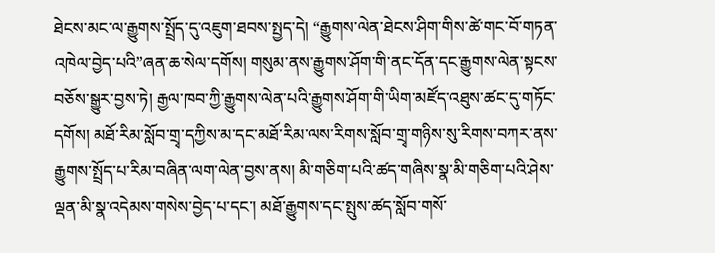ཐེངས་མང་ལ་རྒྱུགས་སྤྲོད་དུ་འཇུག་ཐབས་སྤྱད་དེ། “རྒྱུགས་ལེན་ཐེངས་ཤིག་གིས་ཚེ་གང་བོ་གཏན་འཁེལ་བྱེད་པའི”ཞན་ཆ་སེལ་དགོས། གསུམ་ནས་རྒྱུགས་ཤོག་གི་ནང་དོན་དང་རྒྱུགས་ལེན་སྟངས་བཅོས་སྒྱུར་བྱས་ཏེ། རྒྱལ་ཁབ་ཀྱི་རྒྱུགས་ལེན་པའི་རྒྱུགས་ཤོག་གི་ཡིག་མཛོད་འཐུས་ཚང་དུ་གཏོང་དགོས། མཐོ་རིམ་སློབ་གྲྭ་དཀྱིས་མ་དང་མཐོ་རིམ་ལས་རིགས་སློབ་གྲྭ་གཉིས་སུ་རིགས་བཀར་ནས་རྒྱུགས་སྤྲོད་པ་རིམ་བཞིན་ལག་ལེན་བྱས་ནས། མི་གཅིག་པའི་ཚད་གཞིས་སྣ་མི་གཅིག་པའི་ཤེས་ལྡན་མི་སྣ་འདེམས་གསེས་བྱེད་པ་དང་། མཐོ་རྒྱུགས་དང་སྤུས་ཚད་སློབ་གསོ་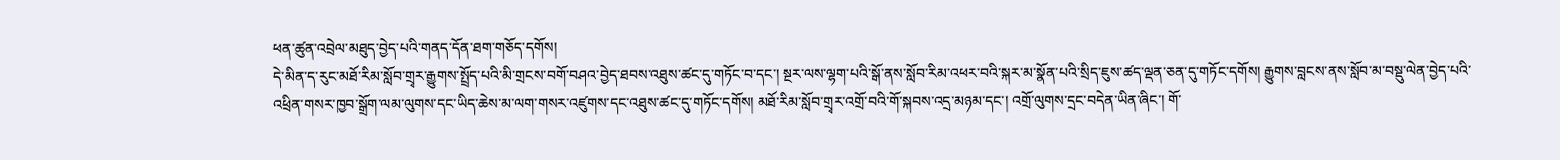ཕན་ཚུན་འབྲེལ་མཐུད་བྱེད་པའི་གནད་དོན་ཐག་གཅོད་དགོས།
དེ་མིན་ད་རུང་མཐོ་རིམ་སློབ་གྲྭར་རྒྱུགས་སྤྲོད་པའི་མི་གྲངས་བགོ་བཤའ་བྱེད་ཐབས་འཐུས་ཚང་དུ་གཏོང་བ་དང་། སྔར་ལས་ལྷག་པའི་སྒོ་ནས་སློབ་རིམ་འཕར་བའི་སྐར་མ་སྣོན་པའི་སྲིད་ཇུས་ཚད་ལྡན་ཅན་དུ་གཏོང་དགོས། རྒྱུགས་བླངས་ནས་སློབ་མ་བསྡུ་ལེན་བྱེད་པའི་འཕྲིན་གསར་ཁྱབ་སྒྲོག་ལམ་ལུགས་དང་ཡིད་ཆེས་མ་ལག་གསར་འཛུགས་དང་འཐུས་ཚང་དུ་གཏོང་དགོས། མཐོ་རིམ་སློབ་གྲྭར་འགྲོ་བའི་གོ་སྐབས་འདྲ་མཉམ་དང་། འགྲོ་ལུགས་དྲང་བདེན་ཡིན་ཞིང་། གོ་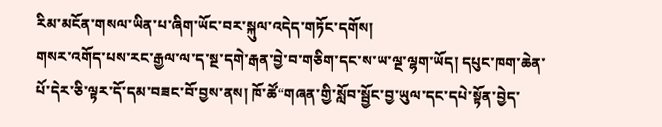རིམ་མངོན་གསལ་ཡིན་པ་ཞིག་ཡོང་བར་སྐུལ་འདེད་གཏོང་དགོས།
གསར་འགོད་པས་རང་རྒྱལ་ལ་ད་སྔ་དགེ་རྒན་བྱེ་བ་གཅིག་དང་ས་ཡ་ལྔ་ལྷག་ཡོད། དཔུང་ཁག་ཆེན་པོ་དེར་ཅི་ལྟར་དོ་དམ་བཟང་བོ་བྱས་ནས། ཁོ་ཚོ“གཞན་གྱི་སློབ་སྦྱོང་བྱ་ཡུལ་དང་དཔེ་སྟོན་བྱེད་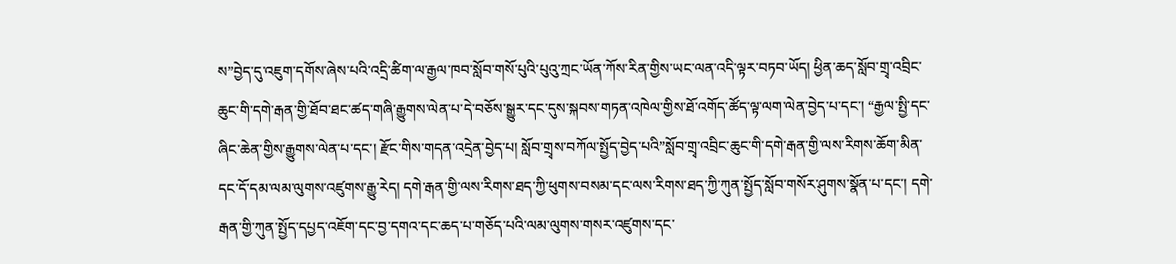ས”བྱེད་དུ་འཇུག་དགོས་ཞེས་པའི་འདྲི་ཚིག་ལ་རྒྱལ་ཁབ་སློབ་གསོ་པུའི་པུའུ་ཀྲང་ཡོན་ཀོས་རིན་གྱིས་ཡང་ལན་འདི་ལྟར་བཏབ་ཡོད། ཕྱིན་ཆད་སློབ་གྲྭ་འབྲིང་ཆུང་གི་དགེ་རྒན་གྱི་ཐོབ་ཐང་ཚད་གཞི་རྒྱུགས་ལེན་པ་དེ་བཅོས་སྒྱུར་དང་དུས་སྐབས་གཏན་འཁེལ་གྱིས་ཐོ་འགོད་ཚོད་ལྟ་ལག་ལེན་བྱེད་པ་དང་། “རྒྱལ་སྤྱི་དང་ཞིང་ཆེན་གྱིས་རྒྱུགས་ལེན་པ་དང་། རྫོང་གིས་གདན་འདྲེན་བྱེད་པ། སློབ་གྲྭས་བཀོལ་སྤྱོད་བྱེད་པའི”སློབ་གྲྭ་འབྲིང་ཆུང་གི་དགེ་རྒན་གྱི་ལས་རིགས་ཆོག་མིན་དང་དོ་དམ་ལམ་ལུགས་འཛུགས་རྒྱུ་རེད། དགེ་རྒན་གྱི་ལས་རིགས་ཐད་ཀྱི་ཕུགས་བསམ་དང་ལས་རིགས་ཐད་ཀྱི་ཀུན་སྤྱོད་སློབ་གསོར་ཤུགས་སྣོན་པ་དང་། དགེ་རྒན་གྱི་ཀུན་སྤྱོད་དཔྱད་འཇོག་དང་བྱ་དགའ་དང་ཆད་པ་གཅོད་པའི་ལམ་ལུགས་གསར་འཛུགས་དང་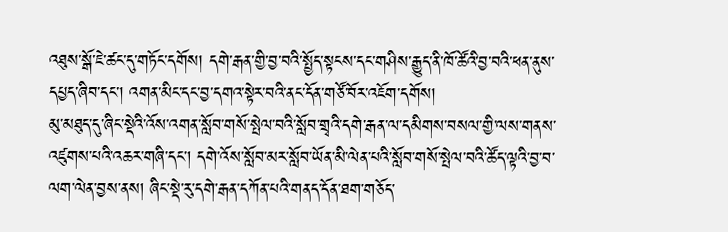འཐུས་སྒོ་ཇེ་ཚང་དུ་གཏོང་དགོས། དགེ་རྒན་གྱི་བྱ་བའི་སྤྱོད་སྟངས་དང་གཤིས་རྒྱུད་ནི་ཁོ་ཚོའི་བྱ་བའི་ཕན་ནུས་དཔྱད་ཞིབ་དང་། འགན་མིང་དང་བྱ་དགའ་སྟེར་བའི་ནང་དོན་གཙོ་བོར་འཇོག་དགོས།
མུ་མཐུད་དུ་ཞིང་སྡེའི་འོས་འགན་སློབ་གསོ་སྤེལ་བའི་སློབ་གྲྭའི་དགེ་རྒན་ལ་དམིགས་བསལ་གྱི་ལས་གནས་འཛུགས་པའི་འཆར་གཞི་དང་། དགེ་འོས་སློབ་མར་སློབ་ཡོན་མི་ལེན་པའི་སློབ་གསོ་སྤེལ་བའི་ཚོད་ལྟའི་བྱ་བ་ལག་ལེན་བྱས་ནས། ཞིང་སྡེ་རུ་དགེ་རྒན་དཀོན་པའི་གནད་དོན་ཐག་གཅོད་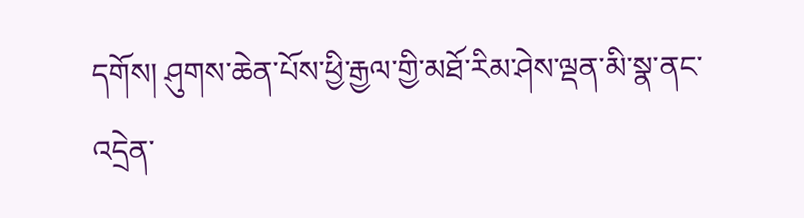དགོས། ཤུགས་ཆེན་པོས་ཕྱི་རྒྱལ་གྱི་མཐོ་རིམ་ཤེས་ལྡན་མི་སྣ་ནང་འདྲེན་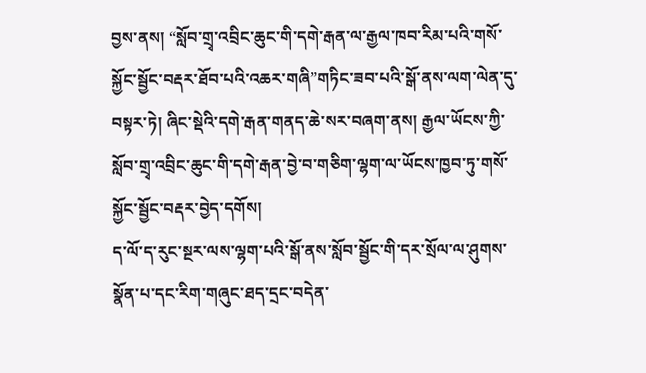བྱས་ནས། “སློབ་གྲྭ་འབྲིང་ཆུང་གི་དགེ་རྒན་ལ་རྒྱལ་ཁབ་རིམ་པའི་གསོ་སྐྱོང་སྦྱོང་བརྡར་ཐོབ་པའི་འཆར་གཞི”གཏིང་ཟབ་པའི་སྒོ་ནས་ལག་ལེན་དུ་བསྟར་ཏེ། ཞིང་སྡེའི་དགེ་རྒན་གནད་ཆེ་སར་བཞག་ནས། རྒྱལ་ཡོངས་ཀྱི་སློབ་གྲྭ་འབྲིང་ཆུང་གི་དགེ་རྒན་བྱེ་བ་གཅིག་ལྷག་ལ་ཡོངས་ཁྱབ་ཏུ་གསོ་སྐྱོང་སྦྱོང་བརྡར་བྱེད་དགོས།
ད་ལོ་ད་རུང་སྔར་ལས་ལྷག་པའི་སྒོ་ནས་སློབ་སྦྱོང་གི་དར་སྲོལ་ལ་ཤུགས་སྣོན་པ་དང་རིག་གཞུང་ཐད་དྲང་བདེན་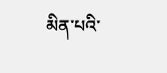མིན་པའི་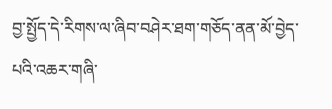བྱ་སྤྱོད་དེ་རིགས་ལ་ཞིབ་བཤེར་ཐག་གཅོད་ནན་མོ་བྱེད་པའི་འཆར་གཞི་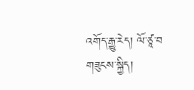འགོད་རྒྱུ་རེད། ལོ་ཙཱ་བ གཟུངས་སྐྱིད།